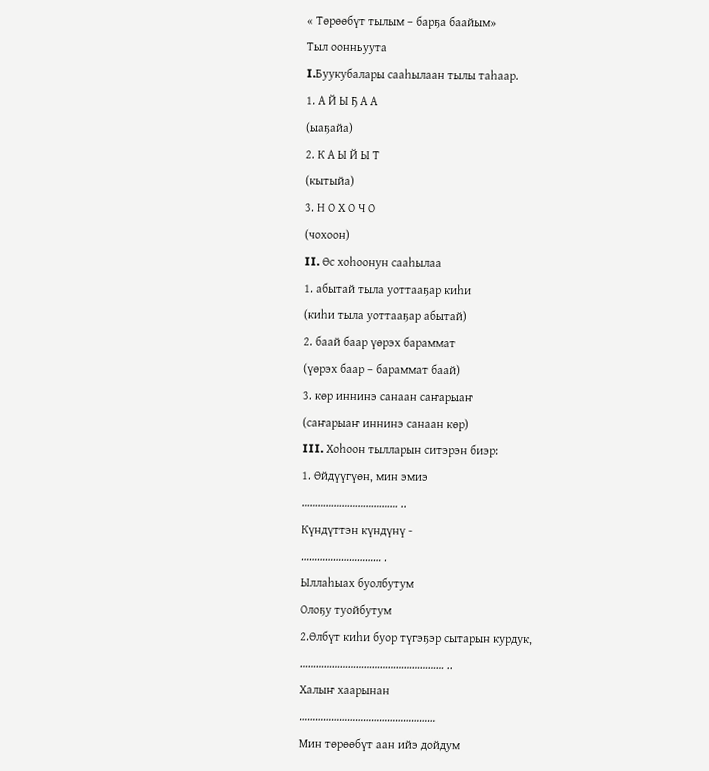« Төрөөбүт тылым – барҕа баайым»
Тыл оонньуута
I.Буукубалары сааһылаан тылы таһаар.
1. А Й Ы Ҕ А А
(ыаҕайа)
2. К А Ы Й Ы Т
(кытыйа)
3. Н О Х О Ч О
(чохоон)
II. Өс хоһоонун сааһылаа
1. абытай тыла уоттааҕар киһи
(киһи тыла уоттааҕар абытай)
2. баай баар үөрэх бараммат
(үөрэх баар – бараммат баай)
3. көр иннинэ санаан саҥарыаҥ
(саҥарыаҥ иннинэ санаан көр)
III. Хоһоон тылларын ситэрэн биэр:
1. Өйдүүгүөн, мин эмиэ
……………………………… ..
Күндүттэн күндүнү -
………………………… .
Ыллаһыах буолбутум
Олоҕу туойбутум
2.Өлбүт киһи буор түгэҕэр сытарын курдук,
……………………………………………… ..
Халыҥ хаарынан
……………………………………………
Мин төрөөбүт аан ийэ дойдум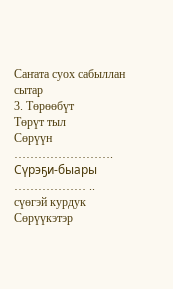Саҥата суох сабыллан сытар
3. Төрөөбүт
Төрүт тыл
Сөрүүн …………………….
Сүрэҕи-быары
……………… ..
сүөгэй курдук
Сөрүүкэтэр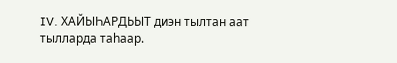IV. ХАЙЫҺАРДЬЫТ диэн тылтан аат тылларда таһаар.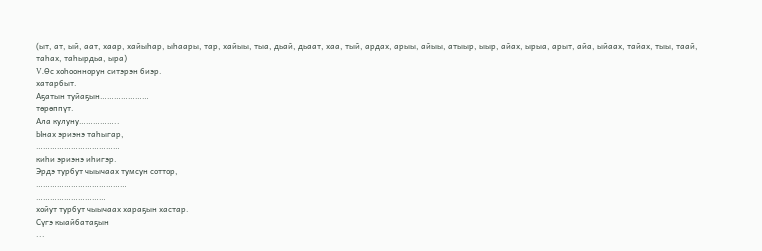(ыт, ат, ый, аат, хаар, хайыһар, ыһаары, тар, хайыы, тыа, дьай, дьаат, хаа, тый, ардах, арыы, айыы, атыыр, ыыр, айах, ырыа, арыт, айа, ыйаах, тайах, тыы, таай, таһах, таһырдьа, ыра)
V.Өс хоһооннорун ситэрэн биэр.
хатарбыт.
Аҕатын туйаҕын…………………
төрөппүт.
Ала кулуну……………..
Ынах эриэнэ таһыгар,
………………………………
киһи эриэнэ иһигэр.
Эрдэ турбут чыычаах тумсун соттор,
…………………………………
…………………………
хойут турбут чыычаах хараҕын хастар.
Сүгэ кыайбатаҕын
...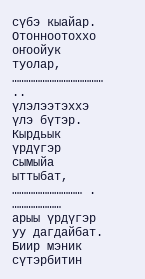сүбэ кыайар.
Отонноотоххо оҥоойук туолар,
………………………………… ..
үлэлээтэххэ үлэ бүтэр.
Кырдьык үрдүгэр сымыйа ыттыбат,
………………………… .
…………………
арыы үрдүгэр уу дагдайбат.
Биир мэник сүтэрбитин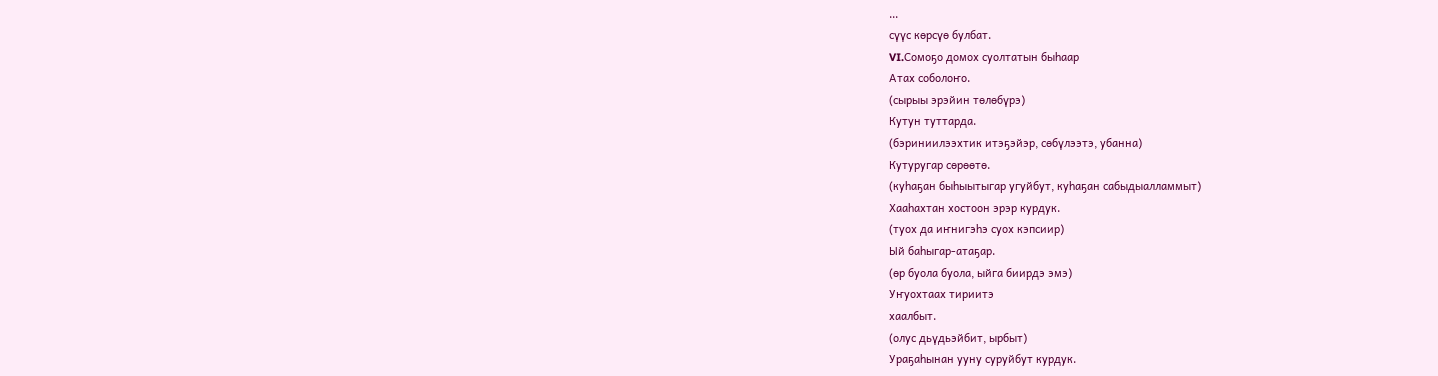...
сүүс көрсүө булбат.
VI.Сомоҕо домох суолтатын быһаар
Атах соболоҥо.
(сырыы эрэйин төлөбүрэ)
Кутун туттарда.
(бэриниилээхтик итэҕэйэр, сөбүлээтэ, убанна)
Кутуругар сөрөөтө.
(куһаҕан быһыытыгар угуйбут, куһаҕан сабыдыалламмыт)
Хааһахтан хостоон эрэр курдук.
(туох да иҥнигэһэ суох кэпсиир)
Ый баһыгар-атаҕар.
(өр буола буола, ыйга биирдэ эмэ)
Уҥуохтаах тириитэ
хаалбыт.
(олус дьүдьэйбит, ырбыт)
Ураҕаһынан ууну суруйбут курдук.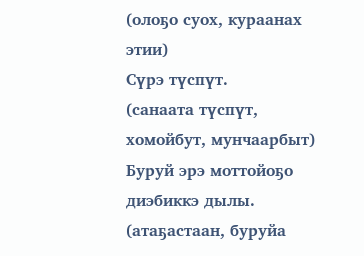(олоҕо суох, кураанах этии)
Сүрэ түспүт.
(санаата түспүт, хомойбут, мунчаарбыт)
Буруй эрэ моттойоҕо диэбиккэ дылы.
(атаҕастаан, буруйа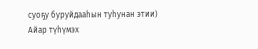суоҕу буруйдааһын туһунан этии)
Айар түһүмэх